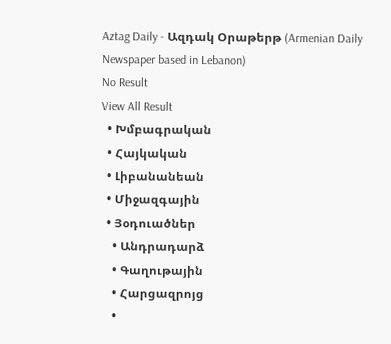Aztag Daily - Ազդակ Օրաթերթ (Armenian Daily Newspaper based in Lebanon)
No Result
View All Result
  • Խմբագրական
  • Հայկական
  • Լիբանանեան
  • Միջազգային
  • Յօդուածներ
    • Անդրադարձ
    • Գաղութային
    • Հարցազրոյց
    •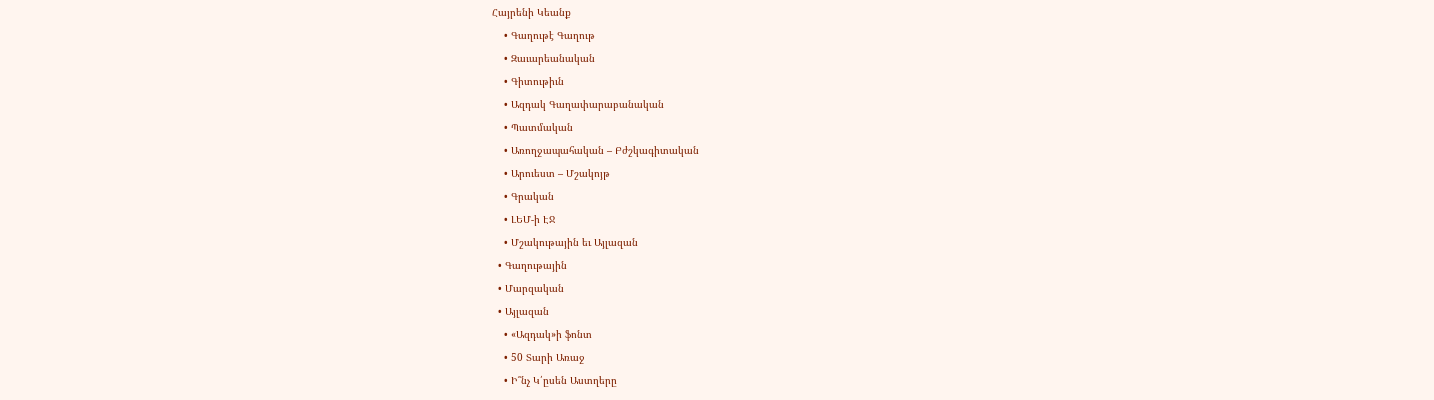Հայրենի Կեանք
    • Գաղութէ Գաղութ
    • Զաւարեանական
    • Գիտութիւն
    • Ազդակ Գաղափարաբանական
    • Պատմական
    • Առողջապահական – Բժշկագիտական
    • Արուեստ – Մշակոյթ
    • Գրական
    • ԼԵՄ-ի ԷՋ
    • Մշակութային եւ Այլազան
  • Գաղութային
  • Մարզական
  • Այլազան
    • «Ազդակ»ի ֆոնտ
    • 50 Տարի Առաջ
    • Ի՞նչ Կ՛ըսեն Աստղերը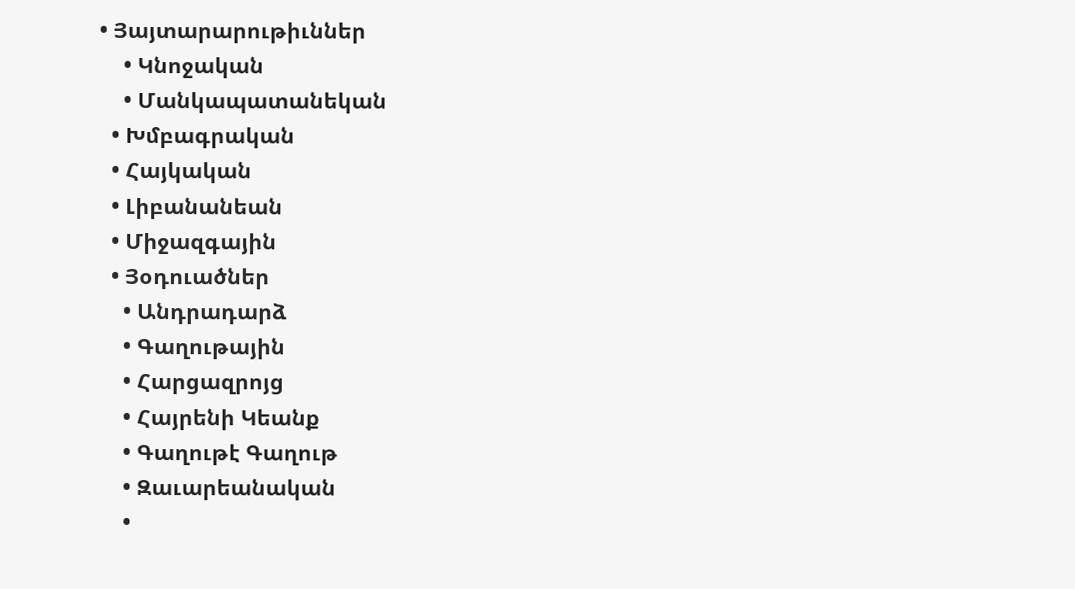• Յայտարարութիւններ
    • Կնոջական
    • Մանկապատանեկան
  • Խմբագրական
  • Հայկական
  • Լիբանանեան
  • Միջազգային
  • Յօդուածներ
    • Անդրադարձ
    • Գաղութային
    • Հարցազրոյց
    • Հայրենի Կեանք
    • Գաղութէ Գաղութ
    • Զաւարեանական
    •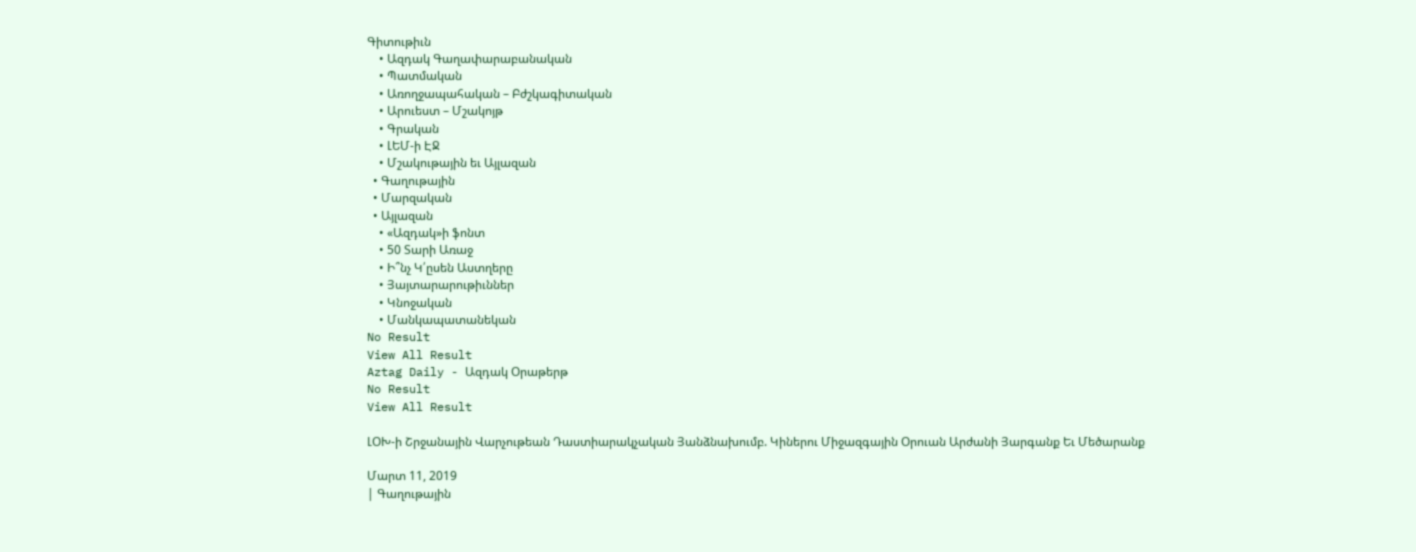Գիտութիւն
    • Ազդակ Գաղափարաբանական
    • Պատմական
    • Առողջապահական – Բժշկագիտական
    • Արուեստ – Մշակոյթ
    • Գրական
    • ԼԵՄ-ի ԷՋ
    • Մշակութային եւ Այլազան
  • Գաղութային
  • Մարզական
  • Այլազան
    • «Ազդակ»ի ֆոնտ
    • 50 Տարի Առաջ
    • Ի՞նչ Կ՛ըսեն Աստղերը
    • Յայտարարութիւններ
    • Կնոջական
    • Մանկապատանեկան
No Result
View All Result
Aztag Daily - Ազդակ Օրաթերթ
No Result
View All Result

ԼՕԽ-ի Շրջանային Վարչութեան Դաստիարակչական Յանձնախումբ. Կիներու Միջազգային Օրուան Արժանի Յարգանք Եւ Մեծարանք

Մարտ 11, 2019
| Գաղութային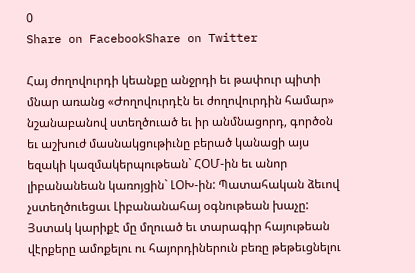0
Share on FacebookShare on Twitter

Հայ ժողովուրդի կեանքը անջրդի եւ թափուր պիտի մնար առանց «Ժողովուրդէն եւ ժողովուրդին համար» նշանաբանով ստեղծուած եւ իր անմնացորդ, գործօն եւ աշխուժ մասնակցութիւնը բերած կանացի այս եզակի կազմակերպութեան` ՀՕՄ-ին եւ անոր լիբանանեան կառոյցին` ԼՕԽ-ին: Պատահական ձեւով չստեղծուեցաւ Լիբանանահայ օգնութեան խաչը: Յստակ կարիքէ մը մղուած եւ տարագիր հայութեան վէրքերը ամոքելու ու հայորդիներուն բեռը թեթեւցնելու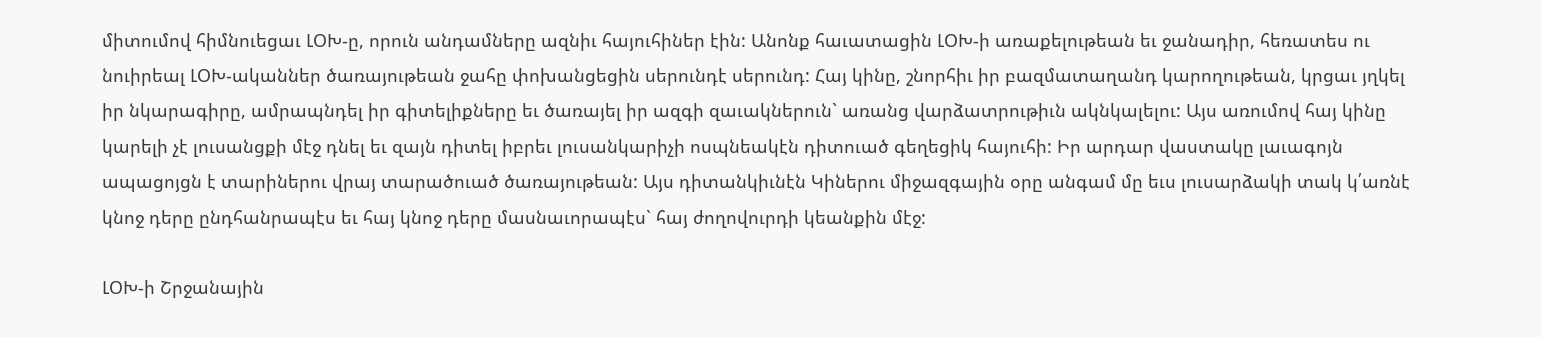միտումով հիմնուեցաւ ԼՕԽ-ը, որուն անդամները ազնիւ հայուհիներ էին: Անոնք հաւատացին ԼՕԽ-ի առաքելութեան եւ ջանադիր, հեռատես ու նուիրեալ ԼՕԽ-ականներ ծառայութեան ջահը փոխանցեցին սերունդէ սերունդ: Հայ կինը, շնորհիւ իր բազմատաղանդ կարողութեան, կրցաւ յղկել իր նկարագիրը, ամրապնդել իր գիտելիքները եւ ծառայել իր ազգի զաւակներուն` առանց վարձատրութիւն ակնկալելու: Այս առումով հայ կինը կարելի չէ լուսանցքի մէջ դնել եւ զայն դիտել իբրեւ լուսանկարիչի ոսպնեակէն դիտուած գեղեցիկ հայուհի: Իր արդար վաստակը լաւագոյն ապացոյցն է տարիներու վրայ տարածուած ծառայութեան: Այս դիտանկիւնէն Կիներու միջազգային օրը անգամ մը եւս լուսարձակի տակ կ՛առնէ կնոջ դերը ընդհանրապէս եւ հայ կնոջ դերը մասնաւորապէս` հայ ժողովուրդի կեանքին մէջ:

ԼՕԽ-ի Շրջանային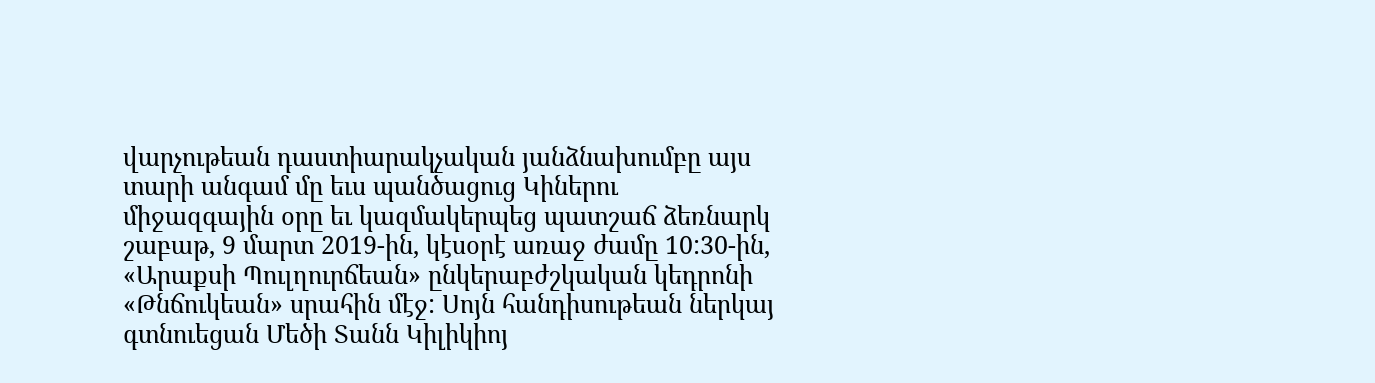վարչութեան դաստիարակչական յանձնախումբը այս տարի անգամ մը եւս պանծացուց Կիներու միջազգային օրը եւ կազմակերպեց պատշաճ ձեռնարկ շաբաթ, 9 մարտ 2019-ին, կէսօրէ առաջ ժամը 10:30-ին, «Արաքսի Պուլղուրճեան» ընկերաբժշկական կեդրոնի «Թնճուկեան» սրահին մէջ: Սոյն հանդիսութեան ներկայ գտնուեցան Մեծի Տանն Կիլիկիոյ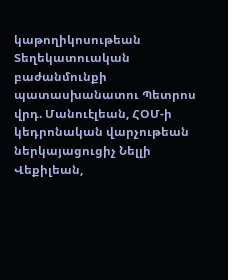կաթողիկոսութեան Տեղեկատուական բաժանմունքի պատասխանատու Պետրոս վրդ. Մանուէլեան, ՀՕՄ-ի կեդրոնական վարչութեան ներկայացուցիչ Նելլի Վեքիլեան,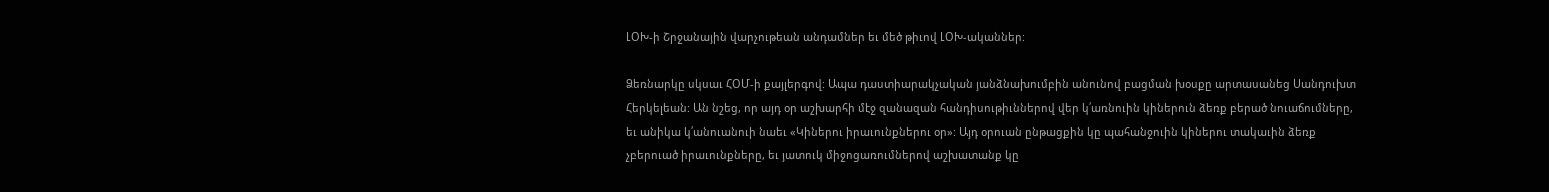ԼՕԽ-ի Շրջանային վարչութեան անդամներ եւ մեծ թիւով ԼՕԽ-ականներ:

Ձեռնարկը սկսաւ ՀՕՄ-ի քայլերգով: Ապա դաստիարակչական յանձնախումբին անունով բացման խօսքը արտասանեց Սանդուխտ Հերկելեան: Ան նշեց, որ այդ օր աշխարհի մէջ զանազան հանդիսութիւններով վեր կ՛առնուին կիներուն ձեռք բերած նուաճումները, եւ անիկա կ՛անուանուի նաեւ «Կիներու իրաւունքներու օր»: Այդ օրուան ընթացքին կը պահանջուին կիներու տակաւին ձեռք չբերուած իրաւունքները, եւ յատուկ միջոցառումներով աշխատանք կը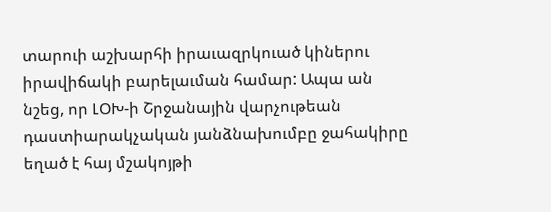տարուի աշխարհի իրաւազրկուած կիներու իրավիճակի բարելաւման համար: Ապա ան նշեց, որ ԼՕԽ-ի Շրջանային վարչութեան դաստիարակչական յանձնախումբը ջահակիրը եղած է հայ մշակոյթի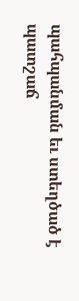պահպանման եւ ստեղծած է պատշաճ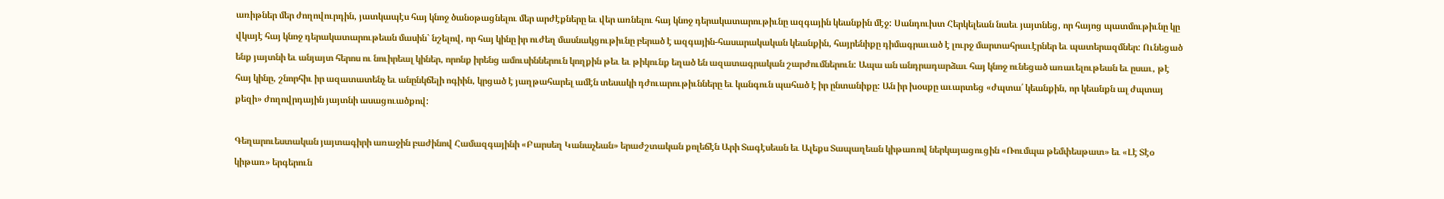առիթներ մեր ժողովուրդին, յատկապէս հայ կնոջ ծանօթացնելու մեր արժէքները եւ վեր առնելու հայ կնոջ դերակատարութիւնը ազգային կեանքին մէջ: Սանդուխտ Հերկելեան նաեւ յայտնեց, որ հայոց պատմութիւնը կը վկայէ հայ կնոջ դերակատարութեան մասին` նշելով, որ հայ կինը իր ուժեղ մասնակցութիւնը բերած է ազգային-հասարակական կեանքին, հայրենիքը դիմագրաւած է լուրջ մարտահրաւէրներ եւ պատերազմներ: Ունեցած ենք յայտնի եւ անյայտ հերոս ու նուիրեալ կիներ, որոնք իրենց ամուսիններուն կողքին թեւ եւ թիկունք եղած են ազատագրական շարժումներուն: Ապա ան անդրադարձաւ հայ կնոջ ունեցած առաւելութեան եւ ըսաւ, թէ հայ կինը, շնորհիւ իր ազատատենչ եւ անընկճելի ոգիին, կրցած է յաղթահարել ամէն տեսակի դժուարութիւնները եւ կանգուն պահած է իր ընտանիքը: Ան իր խօսքը աւարտեց «ժպտա՛ կեանքին, որ կեանքն ալ ժպտայ քեզի» ժողովրդային յայտնի ասացուածքով:

Գեղարուեստական յայտագիրի առաջին բաժինով Համազգայինի «Բարսեղ Կանաչեան» երաժշտական քոլեճէն Արի Տագէսեան եւ Ալեքս Տապաղեան կիթառով ներկայացուցին «Ռումպա թեմփեսթատ» եւ «Լէ Տէօ կիթառ» երգերուն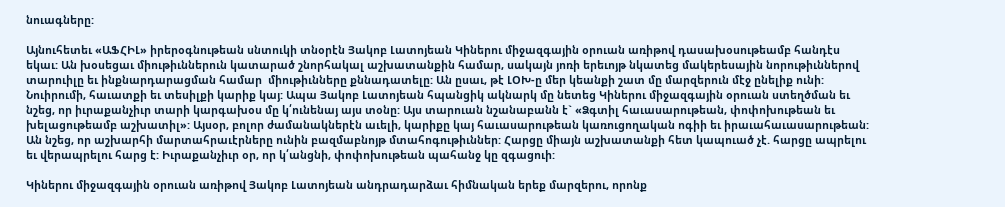նուագները:

Այնուհետեւ «ԱՖՀԻԼ» իրերօգնութեան սնտուկի տնօրէն Յակոբ Լատոյեան Կիներու միջազգային օրուան առիթով դասախօսութեամբ հանդէս եկաւ: Ան խօսեցաւ միութիւններուն կատարած շնորհակալ աշխատանքին համար, սակայն յոռի երեւոյթ նկատեց մակերեսային նորութիւններով տարուիլը եւ ինքնարդարացման համար  միութիւնները քննադատելը: Ան ըսաւ, թէ ԼՕԽ-ը մեր կեանքի շատ մը մարզերուն մէջ ընելիք ունի: Նուիրումի, հաւատքի եւ տեսիլքի կարիք կայ: Ապա Յակոբ Լատոյեան հպանցիկ ակնարկ մը նետեց Կիներու միջազգային օրուան ստեղծման եւ նշեց, որ իւրաքանչիւր տարի կարգախօս մը կ՛ունենայ այս տօնը: Այս տարուան նշանաբանն է` «Ձգտիլ հաւասարութեան, փոփոխութեան եւ խելացութեամբ աշխատիլ»: Այսօր, բոլոր ժամանակներէն աւելի, կարիքը կայ հաւասարութեան կառուցողական ոգիի եւ իրաւահաւասարութեան: Ան նշեց, որ աշխարհի մարտահրաւէրները ունին բազմաբնոյթ մտահոգութիւններ: Հարցը միայն աշխատանքի հետ կապուած չէ. հարցը ապրելու եւ վերապրելու հարց է: Իւրաքանչիւր օր, որ կ՛անցնի, փոփոխութեան պահանջ կը զգացուի:

Կիներու միջազգային օրուան առիթով Յակոբ Լատոյեան անդրադարձաւ հիմնական երեք մարզերու, որոնք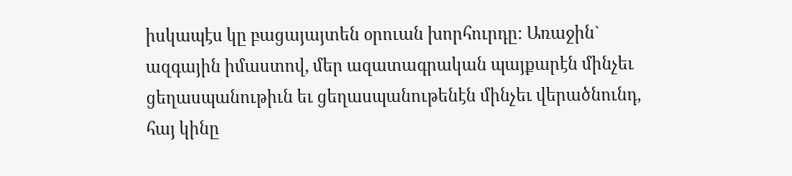իսկապէս կը բացայայտեն օրուան խորհուրդը: Առաջին` ազգային իմաստով, մեր ազատագրական պայքարէն մինչեւ ցեղասպանութիւն եւ ցեղասպանութենէն մինչեւ վերածնունդ, հայ կինը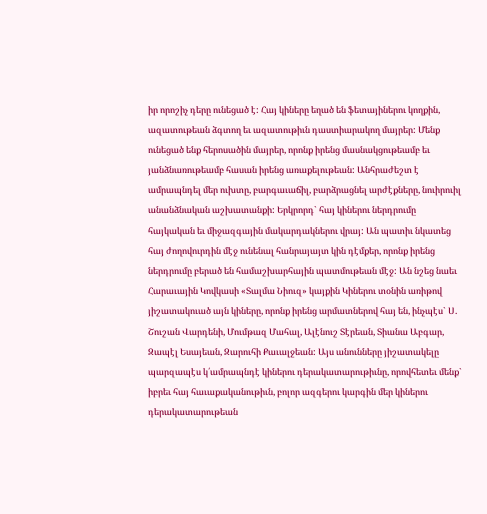իր որոշիչ դերը ունեցած է: Հայ կիները եղած են ֆետայիներու կողքին, ազատութեան ձգտող եւ ազատութիւն դաստիարակող մայրեր: Մենք ունեցած ենք հերոսածին մայրեր, որոնք իրենց մասնակցութեամբ եւ յանձնառութեամբ հասան իրենց առաքելութեան: Անհրաժեշտ է ամրապնդել մեր ուխտը, բարգաւաճիլ, բարձրացնել արժէքները, նուիրուիլ անանձնական աշխատանքի: Երկրորդ` հայ կիներու ներդրումը հայկական եւ միջազգային մակարդակներու վրայ: Ան պատիւ նկատեց հայ ժողովուրդին մէջ ունենալ հանրայայտ կին դէմքեր, որոնք իրենց ներդրումը բերած են համաշխարհային պատմութեան մէջ: Ան նշեց նաեւ Հարաւային Կովկասի «Տալմա Նիուզ» կայքին Կիներու տօնին առիթով յիշատակուած այն կիները, որոնք իրենց արմատներով հայ են, ինչպէս` Ս. Շուշան Վարդենի, Մումթազ Մահալ, Ալէնուշ Տէրեան, Տիանա Աբգար, Զապէլ Եսայեան, Զարուհի Քաւալջեան: Այս անունները յիշատակելը պարզապէս կ՛ամրապնդէ կիներու դերակատարութիւնը, որովհետեւ մենք` իբրեւ հայ հաւաքականութիւն, բոլոր ազգերու կարգին մեր կիներու դերակատարութեան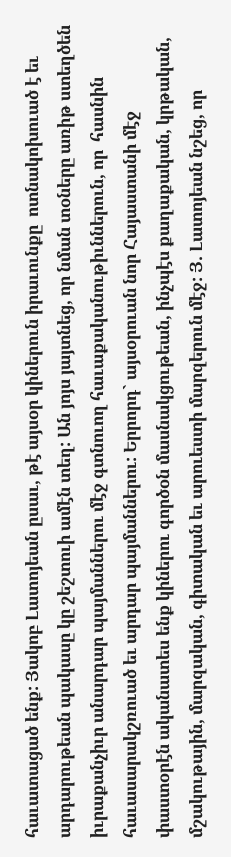հաւատացած ենք: Յակոբ Լատոյեան ըսաւ, թէ այսօր կիներուն իրաւունքը  ոտնակոխուած է եւ արդարութեան պակասը կը շեշտուի ամէն տեղ: Ան յոյս յայտնեց, որ նման տօները առիթ ստեղծեն իւրաքանչիւր անարդար պայմաններու մէջ գտնուող հաւաքականութիւններուն, որ  հասնին հաւասարակշռուած եւ արդար պայմաններու: Երրորդ` այսօրուան նոր Հայաստանի մէջ փաստօրէն ականատես ենք կիներու գործօն մասնակցութեան, ինչպէս քաղաքական, կրթական, մշակութային, մարզական, գիտական եւ արուեստի մարզերուն մէջ: Յ. Լատոյեան նշեց, որ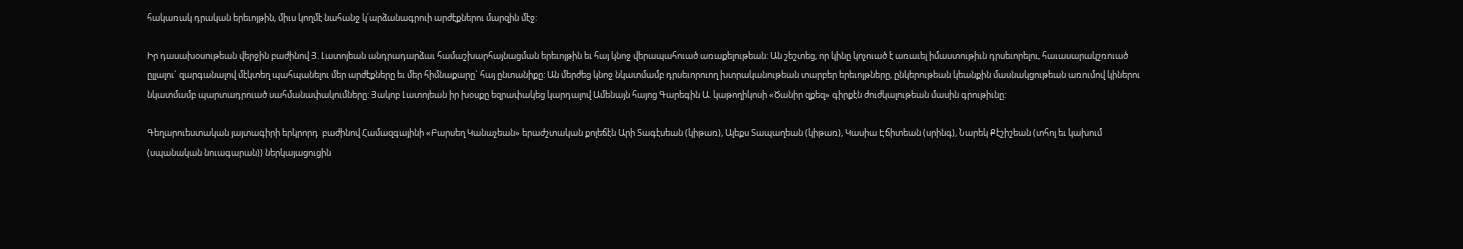հակառակ դրական երեւոյթին, միւս կողմէ նահանջ կ՛արձանագրուի արժէքներու մարզին մէջ:

Իր դասախօսութեան վերջին բաժինով Յ. Լատոյեան անդրադարձաւ համաշխարհայնացման երեւոյթին եւ հայ կնոջ վերապահուած առաքելութեան: Ան շեշտեց, որ կինը կոչուած է առաւել իմաստութիւն դրսեւորելու, հաւասարակշռուած ըլլալու` զարգանալով մէկտեղ պահպանելու մեր արժէքները եւ մեր հիմնաքարը` հայ ընտանիքը: Ան մերժեց կնոջ նկատմամբ դրսեւորուող խտրականութեան տարբեր երեւոյթները, ընկերութեան կեանքին մասնակցութեան առումով կիներու նկատմամբ պարտադրուած սահմանափակումները: Յակոբ Լատոյեան իր խօսքը եզրափակեց կարդալով Ամենայն հայոց Գարեգին Ա. կաթողիկոսի «Ծանիր զքեզ» գիրքէն ժուժկալութեան մասին գրութիւնը:

Գեղարուեստական յայտագիրի երկրորդ  բաժինով Համազգայինի «Բարսեղ Կանաչեան» երաժշտական քոլեճէն Արի Տագէսեան (կիթառ), Ալեքս Տապաղեան (կիթառ), Կասիա Էճիտեան (սրինգ), Նարեկ Քէշիշեան (տհոլ եւ կախում (սպանական նուագարան)) ներկայացուցին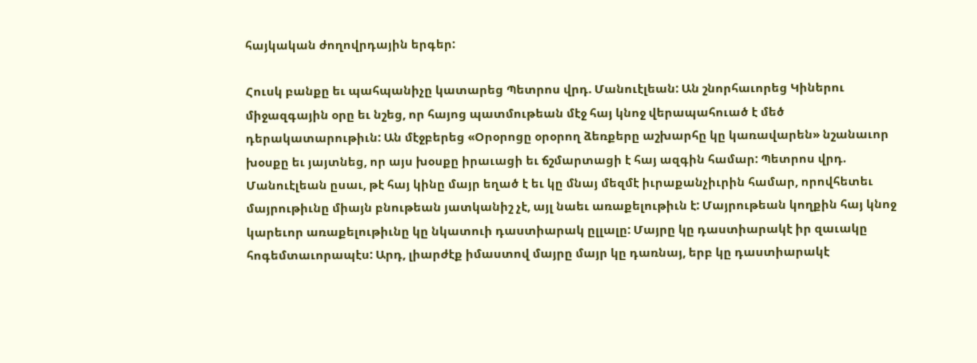հայկական ժողովրդային երգեր:

Հուսկ բանքը եւ պահպանիչը կատարեց Պետրոս վրդ. Մանուէլեան: Ան շնորհաւորեց Կիներու միջազգային օրը եւ նշեց, որ հայոց պատմութեան մէջ հայ կնոջ վերապահուած է մեծ դերակատարութիւն: Ան մէջբերեց «Օրօրոցը օրօրող ձեռքերը աշխարհը կը կառավարեն» նշանաւոր խօսքը եւ յայտնեց, որ այս խօսքը իրաւացի եւ ճշմարտացի է հայ ազգին համար: Պետրոս վրդ. Մանուէլեան ըսաւ, թէ հայ կինը մայր եղած է եւ կը մնայ մեզմէ իւրաքանչիւրին համար, որովհետեւ մայրութիւնը միայն բնութեան յատկանիշ չէ, այլ նաեւ առաքելութիւն է: Մայրութեան կողքին հայ կնոջ կարեւոր առաքելութիւնը կը նկատուի դաստիարակ ըլլալը: Մայրը կը դաստիարակէ իր զաւակը  հոգեմտաւորապէս: Արդ, լիարժէք իմաստով մայրը մայր կը դառնայ, երբ կը դաստիարակէ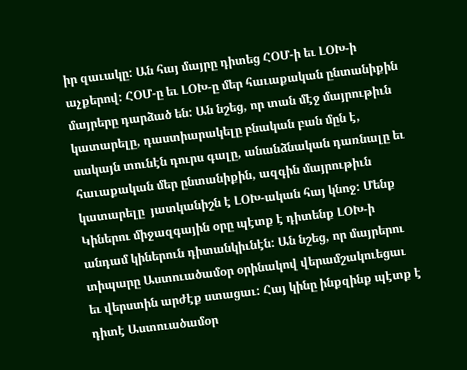իր զաւակը: Ան հայ մայրը դիտեց ՀՕՄ-ի եւ ԼՕԽ-ի աչքերով: ՀՕՄ-ը եւ ԼՕԽ-ը մեր հաւաքական ընտանիքին մայրերը դարձած են: Ան նշեց, որ տան մէջ մայրութիւն կատարելը, դաստիարակելը բնական բան մըն է, սակայն տունէն դուրս գալը, անանձնական դառնալը եւ հաւաքական մեր ընտանիքին, ազգին մայրութիւն կատարելը  յատկանիշն է ԼՕԽ-ական հայ կնոջ: Մենք Կիներու միջազգային օրը պէտք է դիտենք ԼՕԽ-ի անդամ կիներուն դիտանկիւնէն: Ան նշեց, որ մայրերու տիպարը Աստուածամօր օրինակով վերամշակուեցաւ եւ վերստին արժէք ստացաւ: Հայ կինը ինքզինք պէտք է դիտէ Աստուածամօր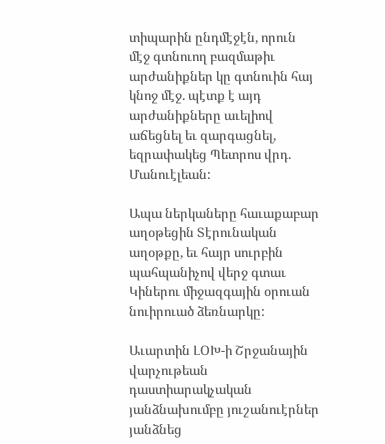տիպարին ընդմէջէն, որուն մէջ գտնուող բազմաթիւ արժանիքներ կը գտնուին հայ կնոջ մէջ. պէտք է այդ արժանիքները աւելիով աճեցնել եւ զարգացնել, եզրափակեց Պետրոս վրդ. Մանուէլեան:

Ապա ներկաները հաւաքաբար աղօթեցին Տէրունական աղօթքը, եւ հայր սուրբին պահպանիչով վերջ գտաւ Կիներու միջազգային օրուան նուիրուած ձեռնարկը:

Աւարտին ԼՕԽ-ի Շրջանային վարչութեան դաստիարակչական յանձնախումբը յուշանուէրներ յանձնեց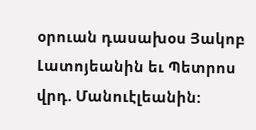օրուան դասախօս Յակոբ Լատոյեանին եւ Պետրոս վրդ. Մանուէլեանին: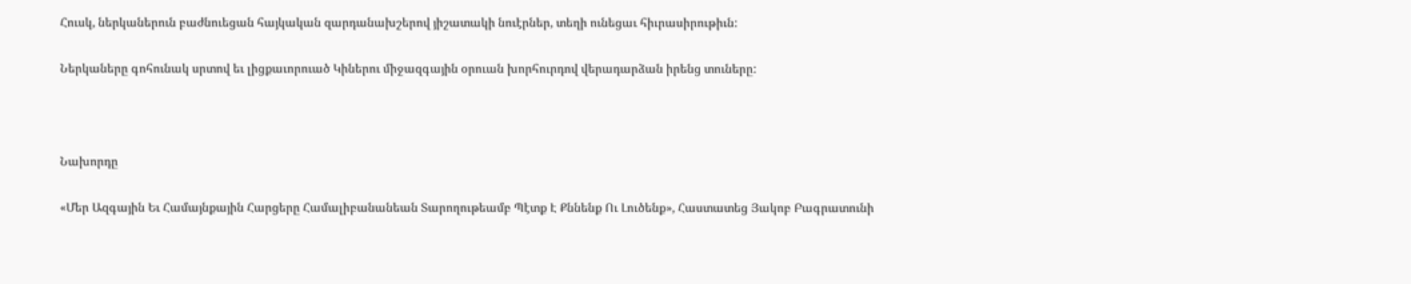Հուսկ, ներկաներուն բաժնուեցան հայկական զարդանախշերով յիշատակի նուէրներ, տեղի ունեցաւ հիւրասիրութիւն:

Ներկաները գոհունակ սրտով եւ լիցքաւորուած Կիներու միջազգային օրուան խորհուրդով վերադարձան իրենց տուները:



Նախորդը

«Մեր Ազգային Եւ Համայնքային Հարցերը Համալիբանանեան Տարողութեամբ Պէտք Է Քննենք Ու Լուծենք», Հաստատեց Յակոբ Բագրատունի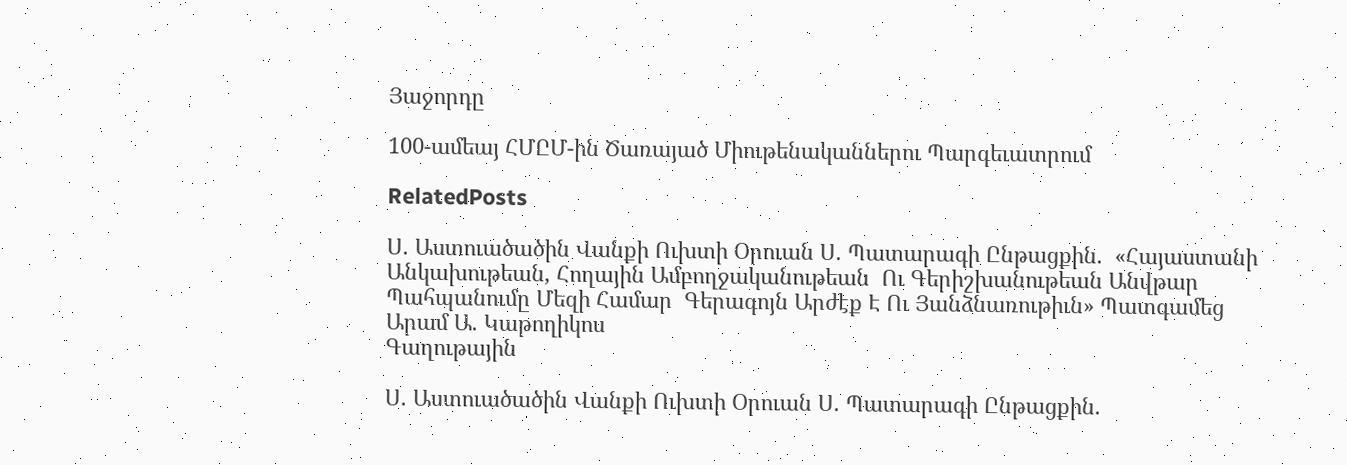Յաջորդը

100-ամեայ ՀՄԸՄ-ին Ծառայած Միութենականներու Պարգեւատրում

RelatedPosts

Ս. Աստուածածին Վանքի Ուխտի Օրուան Ս. Պատարագի Ընթացքին.  «Հայաստանի Անկախութեան, Հողային Ամբողջականութեան  Ու Գերիշխանութեան Անվթար Պահպանումը Մեզի Համար  Գերագոյն Արժէք Է Ու Յանձնառութիւն» Պատգամեց Արամ Ա. Կաթողիկոս
Գաղութային

Ս. Աստուածածին Վանքի Ուխտի Օրուան Ս. Պատարագի Ընթացքին.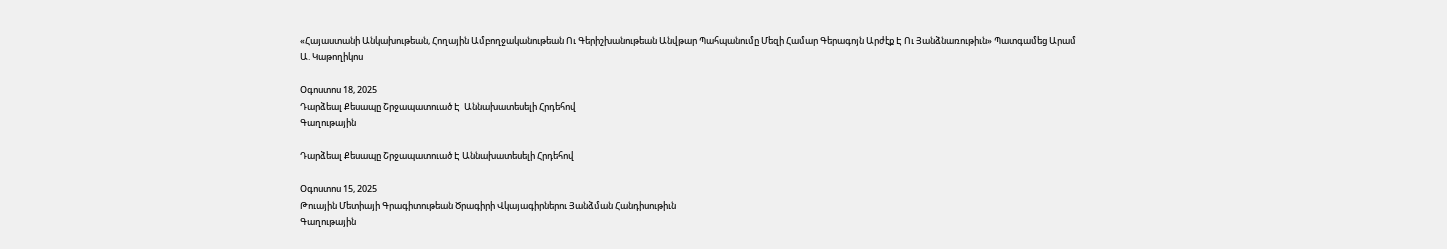«Հայաստանի Անկախութեան, Հողային Ամբողջականութեան Ու Գերիշխանութեան Անվթար Պահպանումը Մեզի Համար Գերագոյն Արժէք Է Ու Յանձնառութիւն» Պատգամեց Արամ Ա. Կաթողիկոս

Օգոստոս 18, 2025
Դարձեալ Քեսապը Շրջապատուած Է  Աննախատեսելի Հրդեհով
Գաղութային

Դարձեալ Քեսապը Շրջապատուած Է Աննախատեսելի Հրդեհով

Օգոստոս 15, 2025
Թուային Մետիայի Գրագիտութեան Ծրագիրի Վկայագիրներու Յանձման Հանդիսութիւն
Գաղութային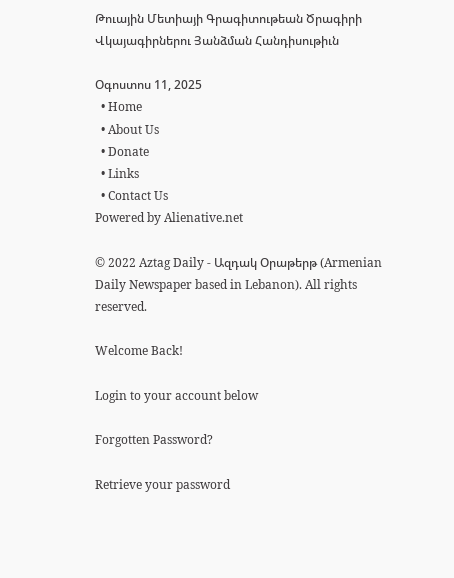Թուային Մետիայի Գրագիտութեան Ծրագիրի Վկայագիրներու Յանձման Հանդիսութիւն

Օգոստոս 11, 2025
  • Home
  • About Us
  • Donate
  • Links
  • Contact Us
Powered by Alienative.net

© 2022 Aztag Daily - Ազդակ Օրաթերթ (Armenian Daily Newspaper based in Lebanon). All rights reserved.

Welcome Back!

Login to your account below

Forgotten Password?

Retrieve your password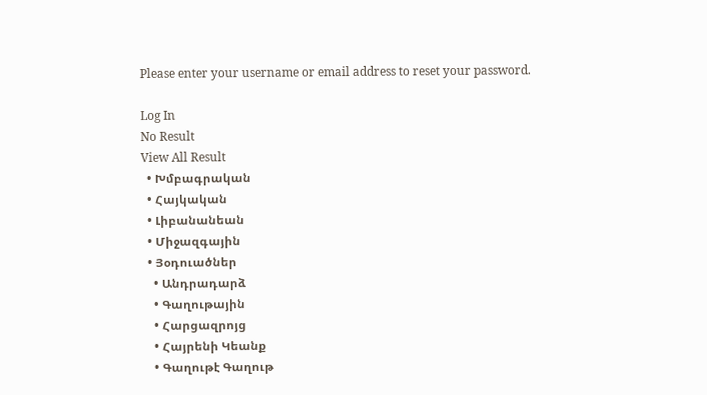Please enter your username or email address to reset your password.

Log In
No Result
View All Result
  • Խմբագրական
  • Հայկական
  • Լիբանանեան
  • Միջազգային
  • Յօդուածներ
    • Անդրադարձ
    • Գաղութային
    • Հարցազրոյց
    • Հայրենի Կեանք
    • Գաղութէ Գաղութ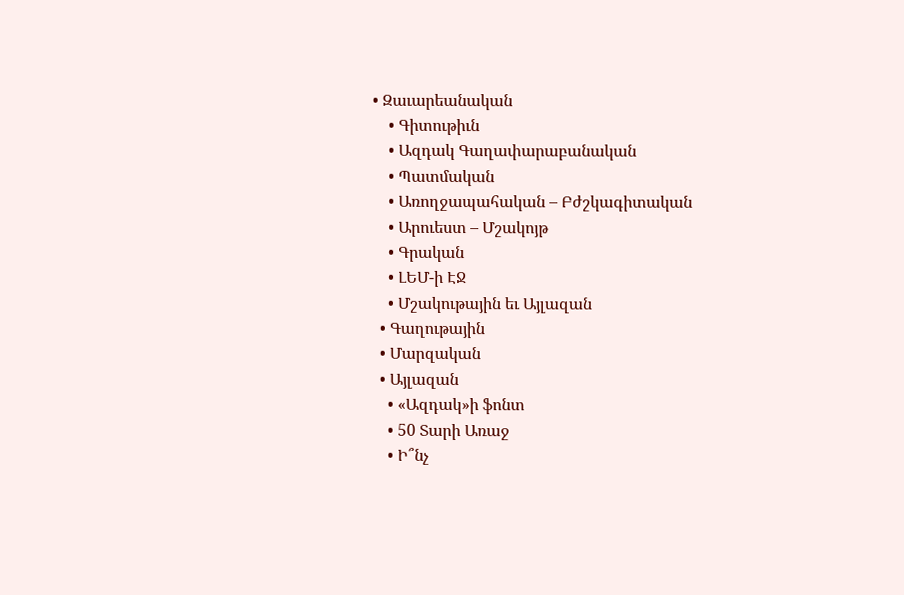• Զաւարեանական
    • Գիտութիւն
    • Ազդակ Գաղափարաբանական
    • Պատմական
    • Առողջապահական – Բժշկագիտական
    • Արուեստ – Մշակոյթ
    • Գրական
    • ԼԵՄ-ի ԷՋ
    • Մշակութային եւ Այլազան
  • Գաղութային
  • Մարզական
  • Այլազան
    • «Ազդակ»ի ֆոնտ
    • 50 Տարի Առաջ
    • Ի՞նչ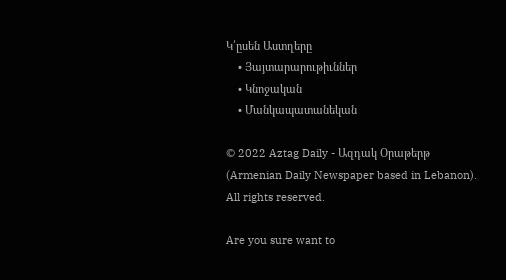Կ՛ըսեն Աստղերը
    • Յայտարարութիւններ
    • Կնոջական
    • Մանկապատանեկան

© 2022 Aztag Daily - Ազդակ Օրաթերթ (Armenian Daily Newspaper based in Lebanon). All rights reserved.

Are you sure want to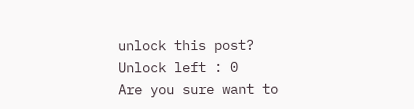unlock this post?
Unlock left : 0
Are you sure want to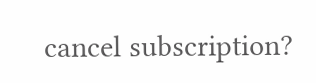cancel subscription?